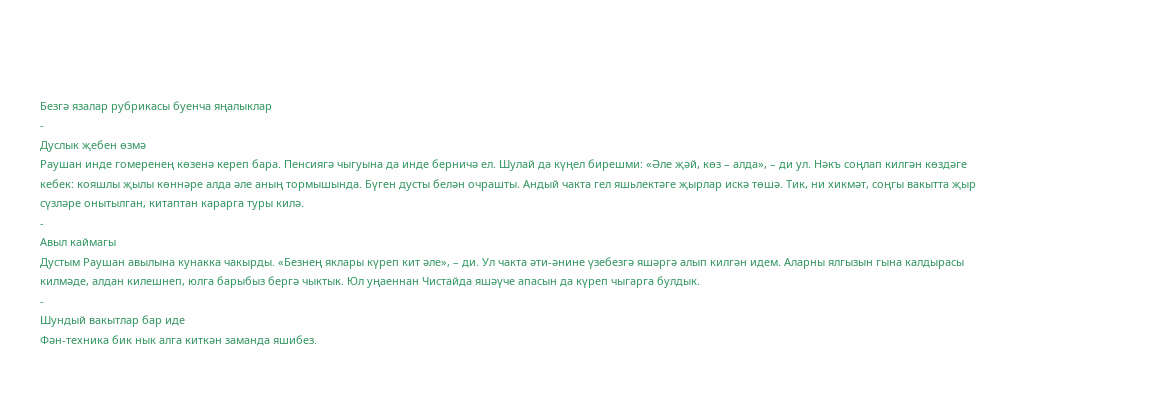Безгә язалар рубрикасы буенча яңалыклар
-
Дуслык җебен өзмә
Раушан инде гомеренең көзенә кереп бара. Пенсиягә чыгуына да инде берничә ел. Шулай да күңел бирешми: «Әле җәй, көз – алда», – ди ул. Нәкъ соңлап килгән көздәге кебек: кояшлы җылы көннәре алда әле аның тормышында. Бүген дусты белән очрашты. Андый чакта гел яшьлектәге җырлар искә төшә. Тик, ни хикмәт, соңгы вакытта җыр сүзләре онытылган, китаптан карарга туры килә.
-
Авыл каймагы
Дустым Раушан авылына кунакка чакырды. «Безнең яклары күреп кит әле», – ди. Ул чакта әти-әнине үзебезгә яшәргә алып килгән идем. Аларны ялгызын гына калдырасы килмәде, алдан килешнеп, юлга барыбыз бергә чыктык. Юл уңаеннан Чистайда яшәүче апасын да күреп чыгарга булдык.
-
Шундый вакытлар бар иде
Фән-техника бик нык алга киткән заманда яшибез.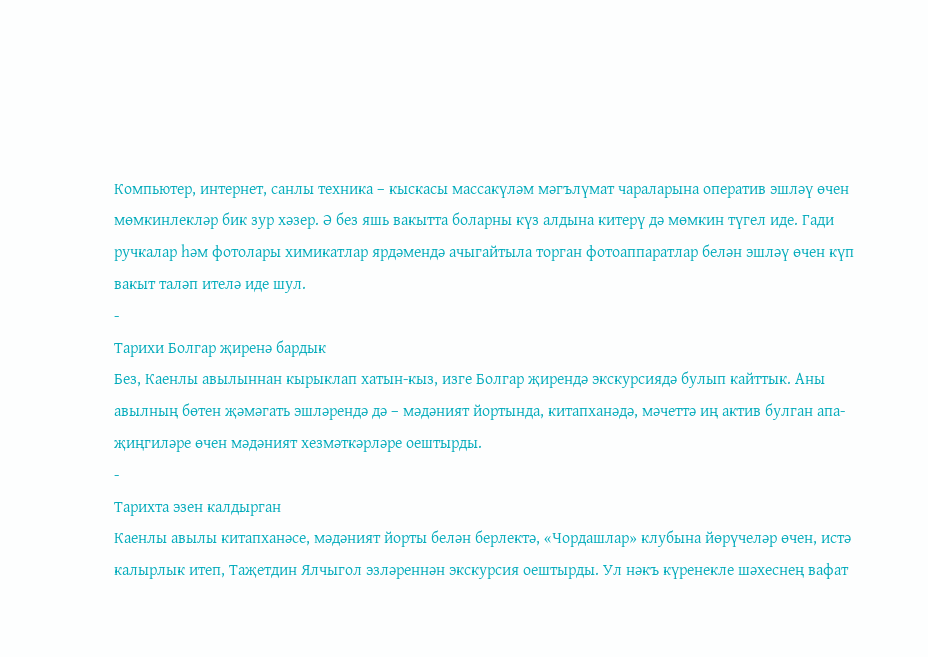Компьютер, интернет, санлы техника – кыскасы массакүләм мәгълүмат чараларына оператив эшләү өчен мөмкинлекләр бик зур хәзер. Ә без яшь вакытта боларны күз алдына китерү дә мөмкин түгел иде. Гади ручкалар һәм фотолары химикатлар ярдәмендә ачыгайтыла торган фотоаппаратлар белән эшләү өчен күп вакыт таләп ителә иде шул.
-
Тарихи Болгар җиренә бардык
Без, Каенлы авылыннан кырыклап хатын-кыз, изге Болгар җирендә экскурсиядә булып кайттык. Аны авылның бөтен җәмәгать эшләрендә дә – мәдәният йортында, китапханәдә, мәчеттә иң актив булган апа-җиңгиләре өчен мәдәният хезмәткәрләре оештырды.
-
Тарихта эзен калдырган
Каенлы авылы китапханәсе, мәдәният йорты белән берлектә, «Чордашлар» клубына йөрүчеләр өчен, истә калырлык итеп, Таҗетдин Ялчыгол эзләреннән экскурсия оештырды. Ул нәкъ күренекле шәхеснең вафат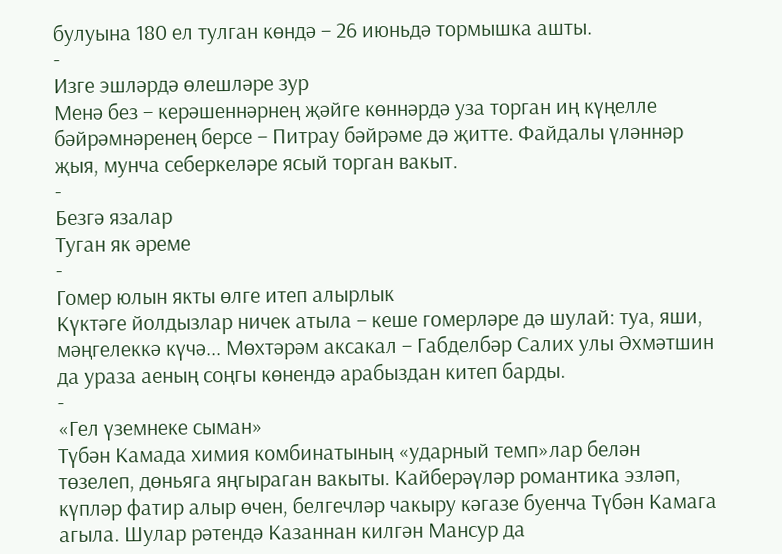булуына 180 ел тулган көндә – 26 июньдә тормышка ашты.
-
Изге эшләрдә өлешләре зур
Менә без – керәшеннәрнең җәйге көннәрдә уза торган иң күңелле бәйрәмнәренең берсе – Питрау бәйрәме дә җитте. Файдалы үләннәр җыя, мунча себеркеләре ясый торган вакыт.
-
Безгә язалар
Туган як әреме
-
Гомер юлын якты өлге итеп алырлык
Күктәге йолдызлар ничек атыла – кеше гомерләре дә шулай: туа, яши, мәңгелеккә күчә... Мөхтәрәм аксакал – Габделбәр Салих улы Әхмәтшин да ураза аеның соңгы көнендә арабыздан китеп барды.
-
«Гел үземнеке сыман»
Түбән Камада химия комбинатының «ударный темп»лар белән төзелеп, дөньяга яңгыраган вакыты. Кайберәүләр романтика эзләп, күпләр фатир алыр өчен, белгечләр чакыру кәгазе буенча Түбән Камага агыла. Шулар рәтендә Казаннан килгән Мансур да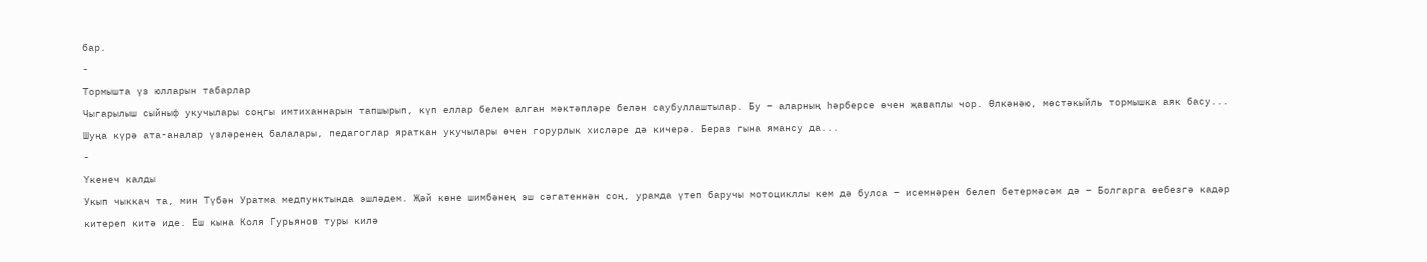бар.
-
Тормышта үз юлларын табарлар
Чыгарылыш сыйныф укучылары соңгы имтиханнарын тапшырып, күп еллар белем алган мәктәпләре белән саубуллаштылар. Бу – аларның һәрберсе өчен җаваплы чор. Өлкәнәю, мөстәкыйль тормышка аяк басу... Шуңа күрә ата-аналар үзләренең балалары, педагоглар яраткан укучылары өчен горурлык хисләре дә кичерә. Бераз гына ямансу да...
-
Үкенеч калды
Укып чыккач та, мин Түбән Уратма медпунктында эшләдем. Җәй көне шимбәнең эш сәгатеннән соң, урамда үтеп баручы мотоцикллы кем дә булса – исемнәрен белеп бетермәсәм дә – Болгарга өебезгә кадәр китереп китә иде. Еш кына Коля Гурьянов туры килә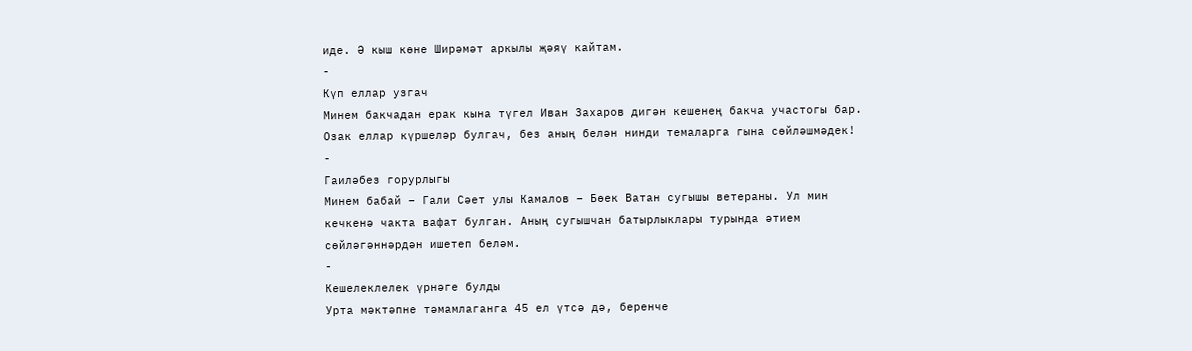иде. Ә кыш көне Ширәмәт аркылы җәяү кайтам.
-
Күп еллар узгач
Минем бакчадан ерак кына түгел Иван Захаров дигән кешенең бакча участогы бар. Озак еллар күршеләр булгач, без аның белән нинди темаларга гына сөйләшмәдек!
-
Гаиләбез горурлыгы
Минем бабай – Гали Сәет улы Камалов – Бөек Ватан сугышы ветераны. Ул мин кечкенә чакта вафат булган. Аның сугышчан батырлыклары турында әтием сөйләгәннәрдән ишетеп беләм.
-
Кешелеклелек үрнәге булды
Урта мәктәпне тәмамлаганга 45 ел үтсә дә, беренче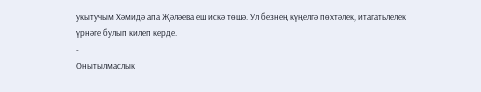укытучым Хәмидә апа Җәләева еш искә төшә. Ул безнең күңелгә пөхтәлек, итагатьлелек үрнәге булып килеп керде.
-
Онытылмаслык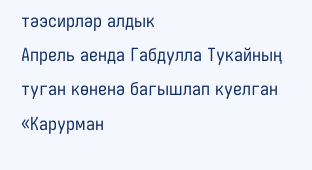тәэсирләр алдык
Апрель аенда Габдулла Тукайның туган көненә багышлап куелган «Карурман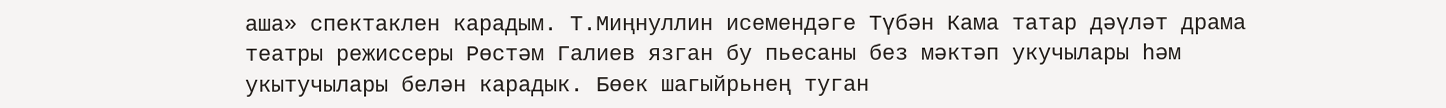аша» спектаклен карадым. Т.Миңнуллин исемендәге Түбән Кама татар дәүләт драма театры режиссеры Рөстәм Галиев язган бу пьесаны без мәктәп укучылары һәм укытучылары белән карадык. Бөек шагыйрьнең туган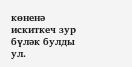көненә искиткеч зур бүләк булды ул.